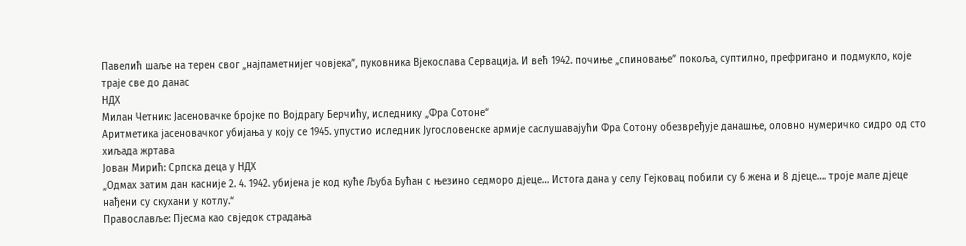Павелић шаље на терен свог „најпаметнијег човјека”, пуковника Вјекослава Сервација. И већ 1942. почиње „спиновање” покоља, суптилно, префригано и подмукло, које траје све до данас
НДХ
Милан Четник: Јасеновачке бројке по Војдрагу Берчићу, иследнику „Фра Сотоне“
Аритметика јасеновачког убијања у коју се 1945. упустио иследник Југословенске армије саслушавајући Фра Сотону обезвређује данашње, оловно нумеричко сидро од сто хиљада жртава
Јован Мирић: Српска деца у НДХ
„Одмах затим дан касније 2. 4. 1942. убијена је код куће Љуба Бућан с њезино седморо дјеце… Истога дана у селу Гејковац побили су 6 жена и 8 дјеце…. троје мале дјеце нађени су скухани у котлу.“
Православље: Пјесма као свједок страдања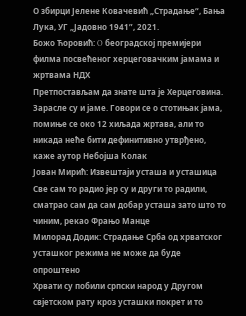О збирци Јелене Ковачевић „Страдање“, Бања Лука, УГ „Јадовно 1941”, 2021.
Божо Ћоровић: O београдској премијери филма посвећеног херцеговачким јамама и жртвама НДХ
Претпостављам да знате шта је Херцеговина. Зарасле су и јаме. Говори се о стотињак јама, помиње се око 12 хиљада жртава, али то никада неће бити дефинитивно утврђено, каже аутор Небојша Колак
Јован Мирић: Извештаји усташа и усташица
Све сам то радио јер су и други то радили, сматрао сам да сам добар усташа зато што то чиним, рекао Фрањо Манце
Милорад Додик: Страдање Срба од хрватског усташког режима не може да буде опроштено
Хрвати су побили српски народ у Другом свјетском рату кроз усташки покрет и то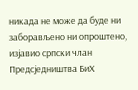никада не може да буде ни заборављено ни опроштено, изјавио српски члан Предсједништва БиХ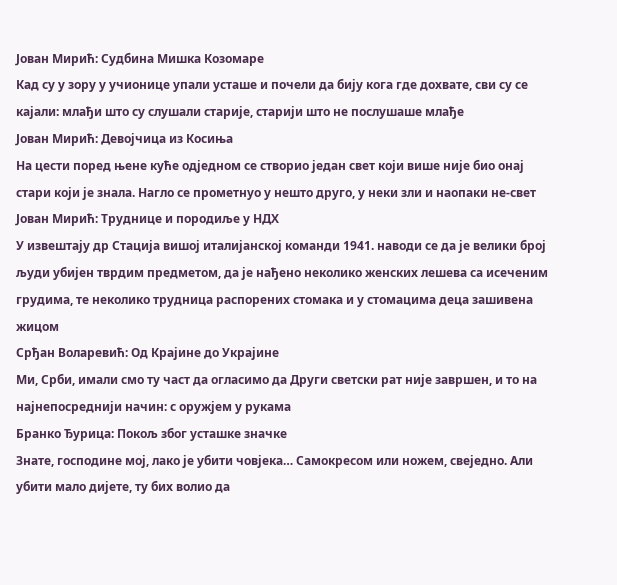Јован Мирић: Судбина Мишка Козомаре
Кад су у зору у учионице упали усташе и почели да бију кога где дохвате, сви су се кајали: млађи што су слушали старије, старији што не послушаше млађе
Јован Мирић: Девојчица из Косиња
На цести поред њене куће одједном се створио један свет који више није био онај стари који је знала. Нагло се прометнуо у нешто друго, у неки зли и наопаки не-свет
Јован Мирић: Труднице и породиље у НДХ
У извештају др Стација вишој италијанској команди 1941. наводи се да је велики број људи убијен тврдим предметом, да је нађено неколико женских лешева са исеченим грудима, те неколико трудница распорених стомака и у стомацима деца зашивена жицом
Срђан Воларевић: Од Крајине до Украјине
Ми, Срби, имали смо ту част да огласимо да Други светски рат није завршен, и то на најнепосреднији начин: с оружјем у рукама
Бранко Ђурица: Покољ због усташке значке
Знате, господине мој, лако је убити човјека… Самокресом или ножем, свеједно. Али убити мало дијете, ту бих волио да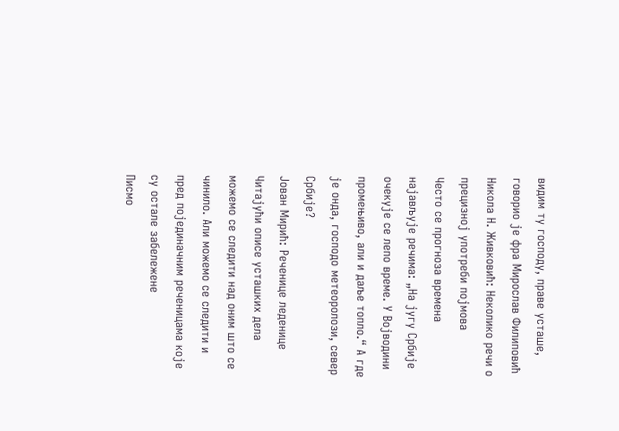видим ту господу, праве усташе, говорио је фра Мирослав Филиповић
Никола Н. Живковић: Неколико речи о прецизној употреби појмова
Често се прогноза времена најављује речима: „На југу Србије очекује се лепо време. У Војводини промењиво, али и даље топло.“ А где је онда, господо метеоролози, север Србије?
Јован Мирић: Реченице леденице
Читајући описе усташких дела можемо се следити над оним што се чинило. Али можемо се следити и пред појединачним реченицама које су остале забележене
Писмо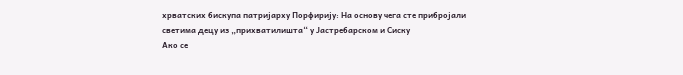хрватских бискупа патријарху Порфирију: На основу чега сте прибројали светима децу из „прихватилишта“ у Јастребарском и Сиску
Ако се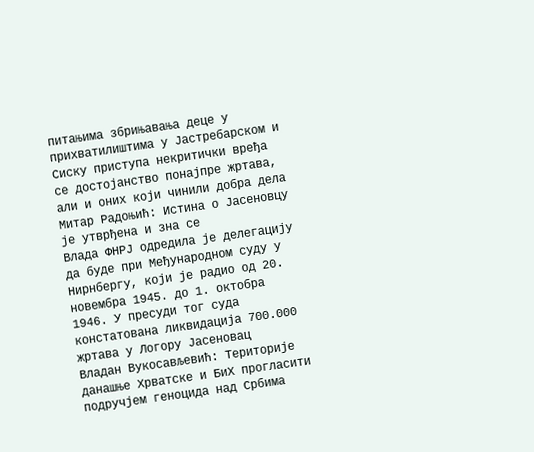питањима збрињавања деце у прихватилиштима у Јастребарском и Сиску приступа некритички вређа се достојанство понајпре жртава, али и оних који чинили добра дела
Митар Радоњић: Истина о Јасеновцу је утврђена и зна се
Влада ФНРЈ одредила је делегацију да буде при Међународном суду у Нирнбергу, који је радио од 20. новембра 1945. до 1. октобра 1946. У пресуди тог суда констатована ликвидација 700.000 жртава у Логору Јасеновац
Владан Вукосављевић: Територије данашње Хрватске и БиХ прогласити подручјем геноцида над Србима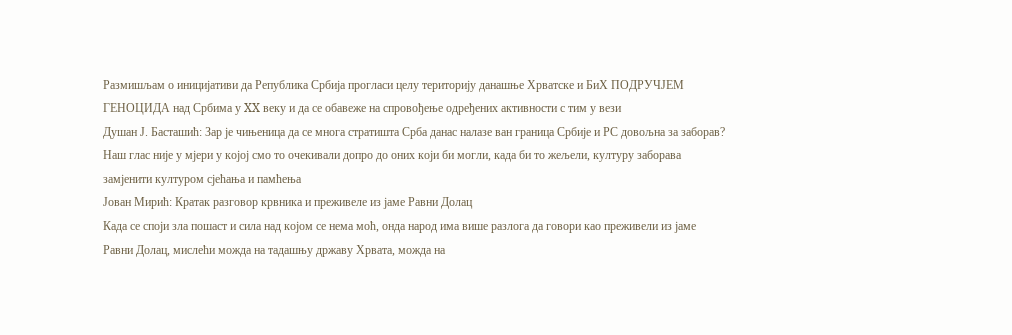Размишљам о иницијативи да Република Србија прогласи целу територију данашње Хрватске и БиХ ПОДРУЧЈЕМ ГЕНОЦИДА над Србима у XX веку и да се обавеже на спровођење одређених активности с тим у вези
Душан Ј. Басташић: Зар је чињеница да се многа стратишта Срба данас налазе ван граница Србије и РС довољна за заборав?
Наш глас није у мјери у којој смо то очекивали допро до оних који би могли, када би то жељели, културу заборава замјенити културом сјећања и памћења
Јован Мирић: Кратак разговор крвника и преживеле из јаме Равни Долац
Када се споји зла пошаст и сила над којом се нема моћ, онда народ има више разлога да говори као преживели из јаме Равни Долац, мислећи можда на тадашњу државу Хрвата, можда на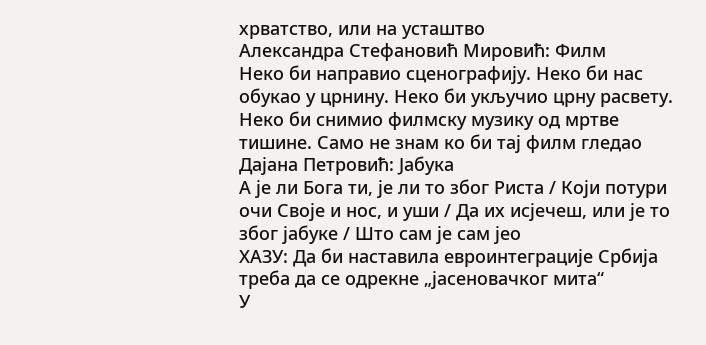хрватство, или на усташтво
Александра Стефановић Мировић: Филм
Неко би направио сценографију. Неко би нас обукао у црнину. Неко би укључио црну расвету. Неко би снимио филмску музику од мртве тишине. Само не знам ко би тај филм гледао
Дајана Петровић: Јабука
А је ли Бога ти, је ли то због Риста / Који потури очи Своје и нос, и уши / Да их исјечеш, или је то због јабуке / Што сам је сам јео
ХАЗУ: Да би наставила евроинтеграције Србија треба да се одрекне „јасеновачког мита“
У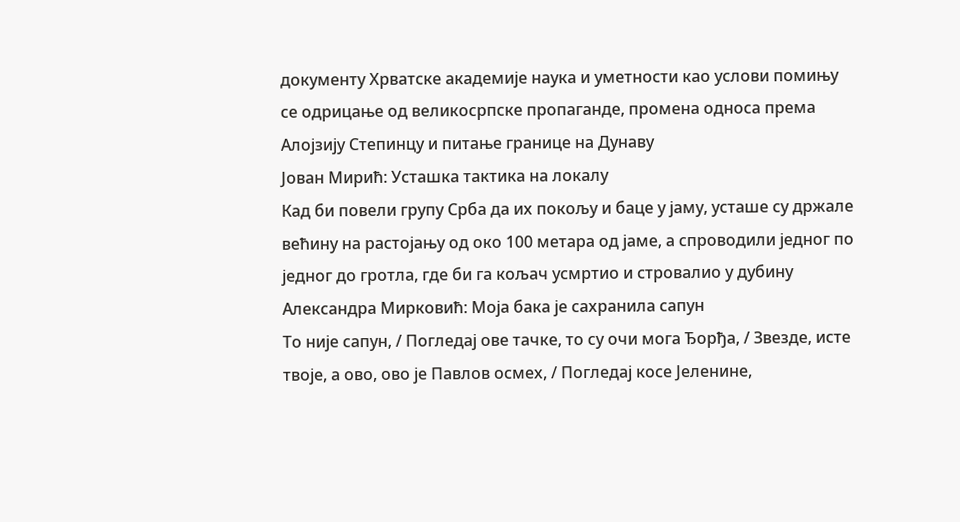документу Хрватске академије наука и уметности као услови помињу се одрицање од великосрпске пропаганде, промена односа према Алојзију Степинцу и питање границе на Дунаву
Јован Мирић: Усташка тактика на локалу
Кад би повели групу Срба да их покољу и баце у јаму, усташе су држале већину на растојању од око 100 метара од јаме, а спроводили једног по једног до гротла, где би га кољач усмртио и стровалио у дубину
Александра Мирковић: Моја бака је сахранила сапун
То није сапун, / Погледај ове тачке, то су очи мога Ђорђа, / Звезде, исте твоје, а ово, ово је Павлов осмех, / Погледај косе Јеленине,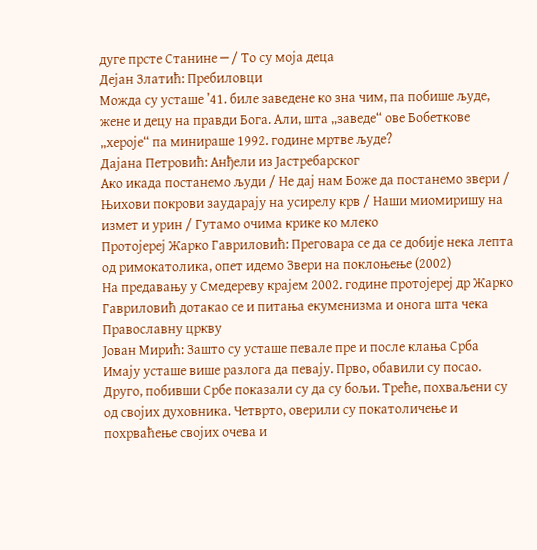дуге прсте Станине ─ / То су моја деца
Дејан Златић: Пребиловци
Можда су усташе ’41. биле заведене ко зна чим, па побише људе, жене и децу на правди Бога. Али, шта „заведе“ ове Бобеткове „хероје“ па минираше 1992. године мртве људе?
Дајана Петровић: Анђели из Јастребарског
Ако икада постанемо људи / Не дај нам Боже да постанемo звери / Њихови покрови заударају на усирелу крв / Наши миомиришу на измет и урин / Гутамо очима крике ко млеко
Протојереј Жарко Гавриловић: Преговара се да се добије нека лепта од римокатолика, опет идемо Звери на поклоњење (2002)
На предавању у Смедереву крајем 2002. године протојереј др Жарко Гавриловић дотакао се и питања екуменизма и онога шта чека Православну цркву
Јован Мирић: Зашто су усташе певале пре и после клања Срба
Имају усташе више разлога да певају. Прво, обавили су посао. Друго, побивши Србе показали су да су бољи. Треће, похваљени су од својих духовника. Четврто, оверили су покатоличење и похрваћење својих очева и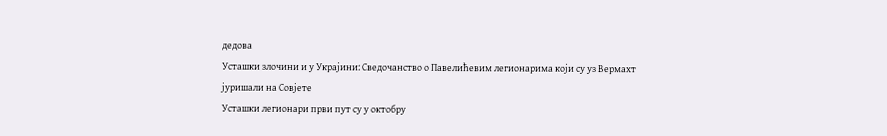дедова
Усташки злочини и у Украјини: Сведочанство о Павелићевим легионарима који су уз Вермахт јуришали на Совјете
Усташки легионари први пут су у октобру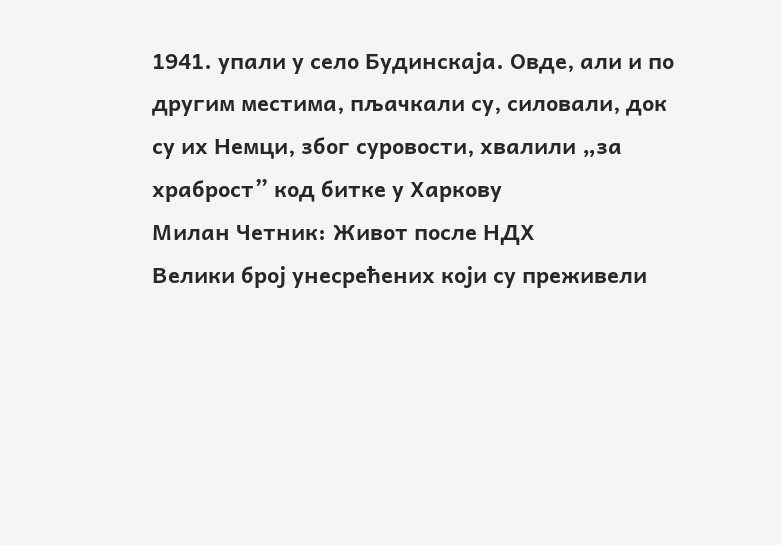1941. упали у село Будинскаја. Овде, али и по другим местима, пљачкали су, силовали, док су их Немци, због суровости, хвалили „за храброст” код битке у Харкову
Милан Четник: Живот после НДХ
Велики број унесрећених који су преживели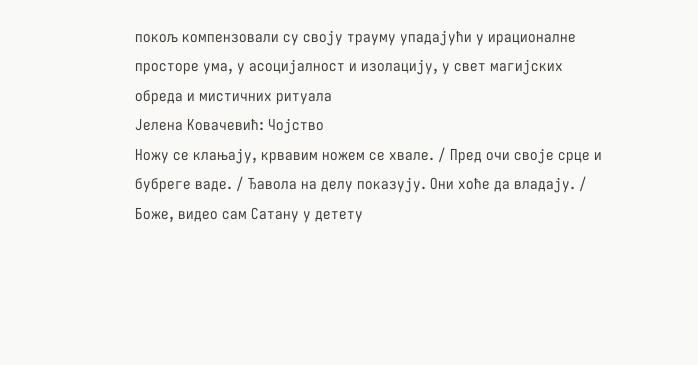покољ компензовали су своју трауму упадајући у ирационалне просторе ума, у асоцијалност и изолацију, у свет магијских обреда и мистичних ритуала
Јелена Ковачевић: Чојство
Ножу се клањају, крвавим ножем се хвале. / Пред очи своје срце и бубреге ваде. / Ђавола на делу показују. Они хоће да владају. / Боже, видео сам Сатану у детету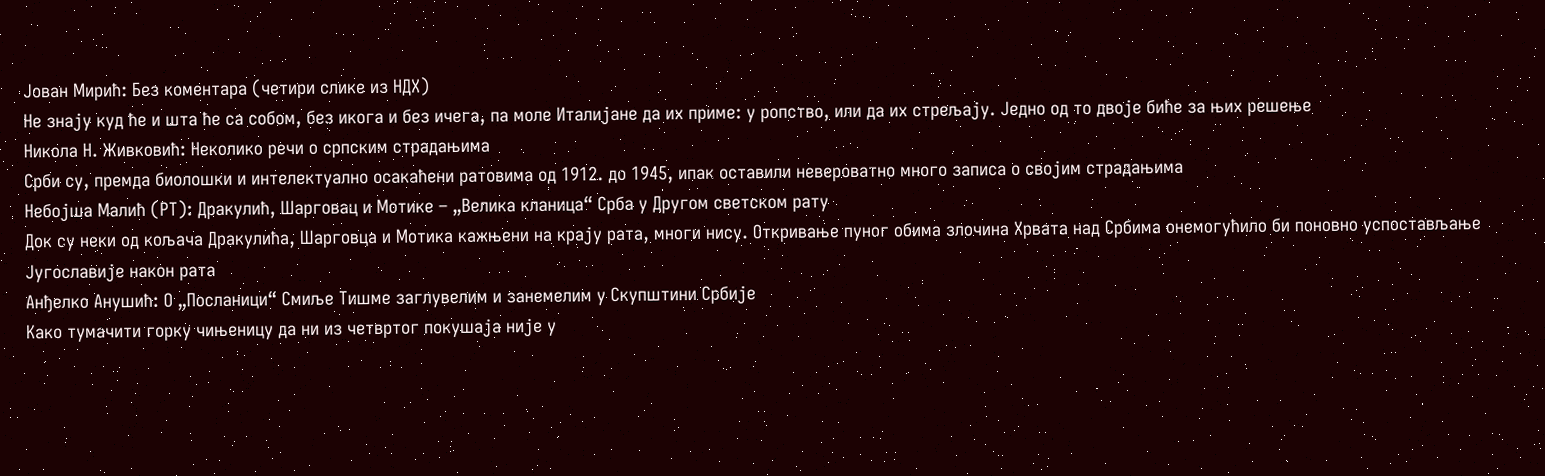Јован Мирић: Без коментара (четири слике из НДХ)
Не знају куд ће и шта ће са собом, без икога и без ичега, па моле Италијане да их приме: у ропство, или да их стрељају. Једно од то двоје биће за њих решење
Никола Н. Живковић: Неколико речи о српским страдањима
Срби су, премда биолошки и интелектуално осакаћени ратовима од 1912. до 1945, ипак оставили невероватно много записа о својим страдањима
Небојша Малић (РТ): Дракулић, Шарговац и Мотике – „Велика кланица“ Срба у Другом светском рату
Док су неки од кољача Дракулића, Шарговца и Мотика кажњени на крају рата, многи нису. Откривање пуног обима злочина Хрвата над Србима онемогућило би поновно успостављање Југославије након рата
Анђелко Анушић: О „Посланици“ Смиље Тишме заглувелим и занемелим у Скупштини Србије
Како тумачити горку чињеницу да ни из четвртог покушаја није у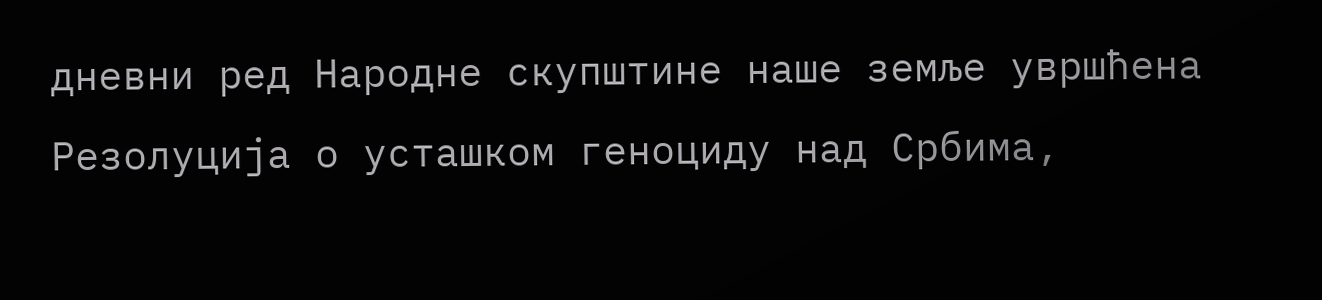дневни ред Народне скупштине наше земље увршћена Резолуција о усташком геноциду над Србима,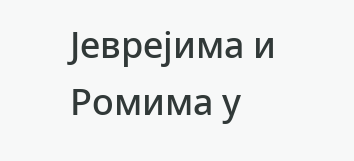Јеврејима и Ромима у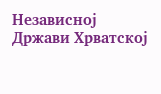Независној Држави Хрватској